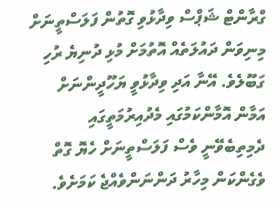ގްރާންޓް ޝަޕްސް ވިދާޅުވި ގޮތުން ފަލަސްތީނަށް މިނިވަން ދައުލަތެއް އޮތުމަށް މުޅި ދުނިޔެ ރުހި ގަބޫލެވެ. އޭނާ އަދި ވިދާޅުވީ ޔަހޫދީންނަށް އަމާން އޮމާންކަމުގައި މެދުއިރުމަތީގައި ދެމިތިބެވޭނީ ވެސް ފަލަސްތީނަށް ހެޔޮ ގޮތް ވެގެންކަން މިހާރު ދަންނަންވެއްޖެ ކަމަށެވެ.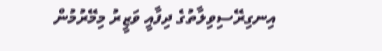އިނގިރޭސިވިލާތުގެ ދިފާއީ ވަޒީރު މިމޭރުމުން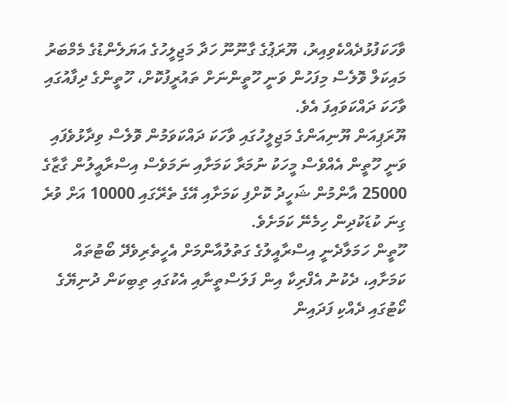ވާހަކަފުޅުދެއްކެވިއިރު، ޔޫރަޕުގެ ގާނޫނޫ ހަދާ މަޖިލީހުގެ އަޔަލެންޑުގެ މެމްބަރު މައިކަލް ވޮލެސް މިފަހުން ވަނީ ހޫތީންނަށް ތައުރީފުކޮށް، ހޫތީންގެ ދިފާއުގައި ވާހަކަ ދައްކަވައިފަ އެވެ.
ޔޫރަޕިއަން ޔޫނިއަންގެ މަޖިލީހުގައި ވާހަކަ ދައްކަވަމުން ވޮލެސް ވިދާޅުވެފައި ވަނީ ހޫތީން އެއްވެސް މީހަކު ނުމަރާ ކަމަށާއި ނަމަވެސް އިސްރާއީލުން ގާޒާގެ 25000 އާންމުން ޝަހީދު ކޮށްފި ކަމަށާއި އޭގެ ތެރޭގައި 10000 އަށް ވުރެ ގިނަ ކުޑަކުދިން ހިމެނޭ ކަމަށެވެ.
ހޫތީން ހަމަލާދެނީ އިސްރާއީލުގެ ގަތުލުއާންމަށް އެހީތެރިވެދޭ ބޯޓުތައް ކަމަށާއި، ދެކުނު އެފްރިކާ އިން ފަލަސްތީނާއި އެކުގައި ތިބިކަން ދުނިޔޭގެ ކޯޓުގައި ދެއްކި ފަދައިން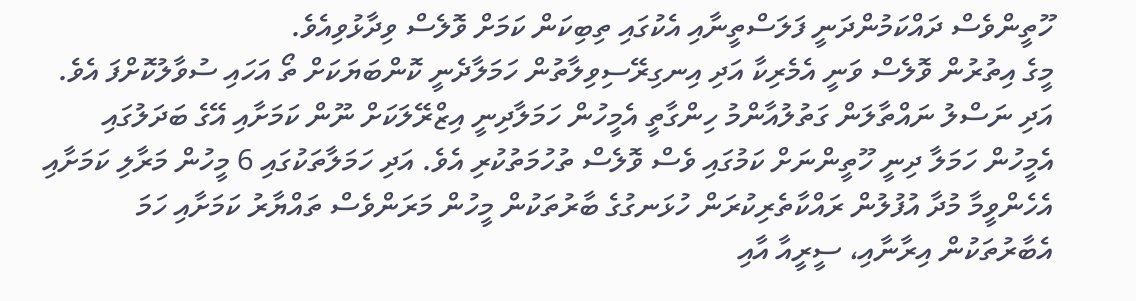ހޫތީންވެސް ދައްކަމުންދަނީ ފަލަސްތީނާއި އެކުގައި ތިބިކަން ކަމަށް ވޮލެސް ވިދާޅުވިއެވެ.
މީގެ އިތުރުން ވޮލެސް ވަނީ އެމެރިކާ އަދި އިނގިރޭސިވިލާތުން ހަމަލާދެނީ ކޮންބަޔަކަށް ތޯ އަހައި ސުވާލުކޮށްފަ އެވެ. އަދި ނަސްލު ނައްތާލަން ގަތުލުއާންމު ހިންގާތީ އެމީހުން ހަމަލާދިނީ އިޒްރޭލަކަށް ނޫން ކަމަށާއި އޭގެ ބަދަލުގައި އެމީހުން ހަމަލާ ދިނީ ހޫތީންނަށް ކަމުގައި ވެސް ވޮލެސް ތުހުމަތުކުރި އެވެ. އަދި ހަމަލާތަކުގައި 6 މީހުން މަރާލި ކަމަށާއި އެހެންވީމާ މުދާ އުފުލުން ރައްކާތެރިކުރަން ހުޅަނގުގެ ބާރުތަކުން މީހުން މަރަންވެސް ތައްޔާރު ކަމަށާއި ހަމަ އެބާރުތަކުން އިރާނާއި، ސީރީއާ އާއި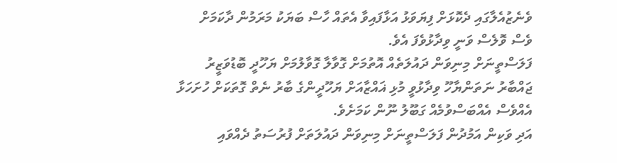ވެނެޒުއެލާގައި ދެކޮޅަށް ފިޔަވަޅު އަޅާފައިވާ އެތައް ހާސް ބަޔަކު މަރަމުން ދާކަމަށް ވެސް ވޮލެސް ވަނީ ވިދާޅުވެފަ އެވެ.
ފަލަސްތީނަށް މިނިވަން ދައުލަތެއް އޮތުމަށް ގޮވާލާ ގޮވާލުމަށް ޔަހޫދީ ބޮޑުވަޒީރު ޖައްބާރު ނަތަންޔާހޫ ވިދާޅުވީ މުޅި ޣައްޒާއަށް ޔަހޫދީންގެ ބާރު ނެތް ގޮތަކަށް ހުށަހަޅާ އެއްވެސް އެއްބަސްވުމެއް ގަބޫލު ނޫން ކަމަށެވެ.
އަދި ވަކިން އަމުދުން ފަލަސްތީނަށް މިނިވަން ދައުލަތަށް ފުރުސަތު ދެއްވައި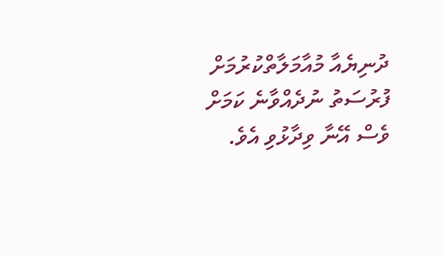ދުނިޔެއާ މުއާމަލާތްކުރުމަށް ފުރުސަތު ނުދެއްވާނެ ކަމަށް ވެސް އޭނާ ވިދާޅުވި އެވެ.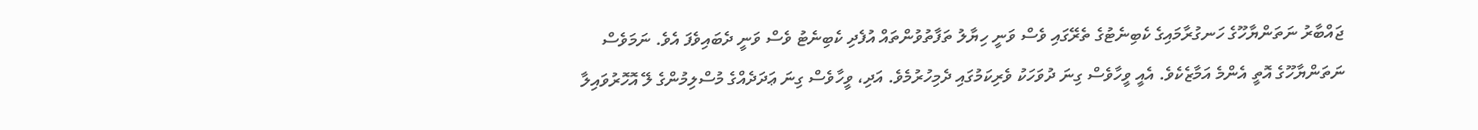ޖައްބާރު ނަތަންޔާހޫގެ ހަނގުރާމައިގެ ކެބިނެޓުގެ ތެރޭގައި ވެސް ވަނީ ހިޔާލު ތަފާތުވުންތައް އުފެދި ކެބިނެޓު ވެސް ވަނީ ދެބައިވެފަ އެވެ. ނަމަވެސް ނަތަންޔާހޫގެ އޮތީ އެންމެ އަމާޒެކެވެ. އެއީ ވީހާވެސް ގިނަ ދުވަހަކު ވެރިކަމުގައި ދެމިހުރުމެވެ. އަދި، ވީހާވެސް ގިނަ ޢަދަދެއްގެ މުސްލިމުންގެ ލޭ އޮހޮރުވައިލާ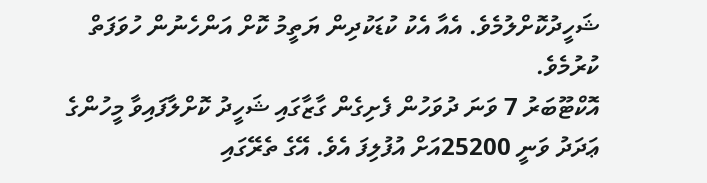ޝަހީދުކޮށްލުމެވެ. އެއާ އެކު ކުޑަކުދިން ޔަތީމު ކޮށް އަންހެނުން ހުވަފަތް ކުރުމެވެ.
އޮކްޓޫބަރު 7 ވަނަ ދުވަހުން ފެށިގެން ގާޒާގައި ޝަހީދު ކޮށްލާފައިވާ މީހުންގެ ޢަދަދު ވަނީ 25200އަށް އުފުލިފަ އެވެ. އޭގެ ތެރޭގައި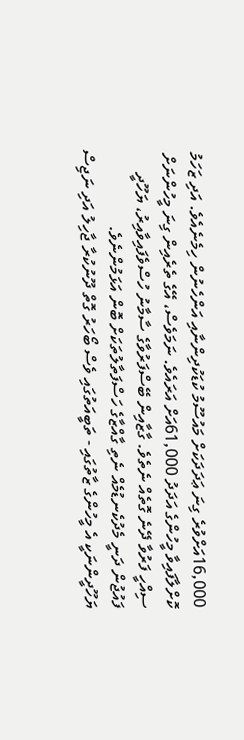16,000އަށްވުރެ ގިނަ ޢަދަދަކަށް މައުސޫމު ކުޑަކުދިންނާއި އަންހެނުން ހިމެނެއެވެ. އަދި ޒަހަމު ކޮށްލާފައިވާ މީހުންގެ އަދަދު 61,000އަށް އަރައެވެ. ނަމަވެސް، އޭގެ ތެރެއިން ގިނަ މީހުންނަށް ސިއްހީ ފަރުވާ ދޭނެ ގޮތެއް ނެތެވެ. ގާޒާއިން ބޭސްފަރުވާގެ ސާމާނު ހުސްވެފައިވާއިރު، ޔަހޫދީ ފައުޖުން ދަނީ މެދުކެނޑުމެއް ނެތި ގާއްޒާގެ ހަސްފަތާލުތަކަށް ބޮން އަޅަމުންނެވެ.
ޔަހޫދީންނަކީ އެ މީހުންގެ ޒާތުގައި - ތަބީއަތުގައި ވެސް ބޯހަރު ގޮތް ދޫނުކުރާ ޖާހިލު އަދި ނަޖިސް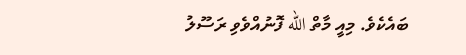ބައެކެވެ. މިއީ މާތް الله ފޮނުއްވެވި ރަސޫލު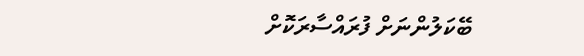ބޭކަލުންނަށް ފުރައްސާރަކޮށް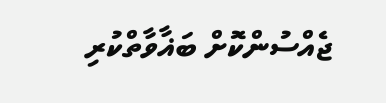ޖެއްސުންކޮށް ބަޣާވާތްކުރި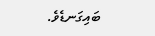ބައިގަނޑެވެ.